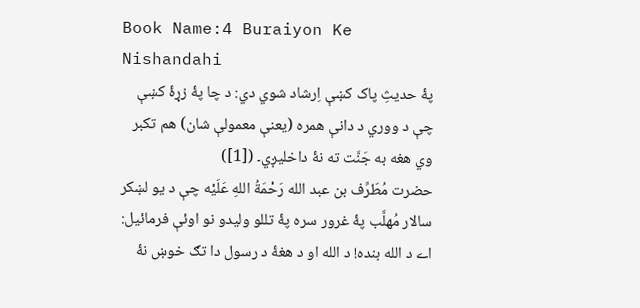Book Name:4 Buraiyon Ke Nishandahi
پۀ حديثِ پاک کښې اِرشاد شوي دي: د چا پۀ زړۀ کښې چې د ووري د دانې همره (يعنې معمولې شان) هم تکبر وي هغه به جَنَّت ته نۀ داخليږي۔ ([1])
حضرت مُطَرِّف بن عبد الله رَحْمَةُ اللهِ عَلَيْه چې د يو لښکر سالار مُهلَّب پۀ غرور سره پۀ تللو وليدو نو اوئې فرمائيل: اے د الله بنده! د الله او د هغۀ د رسول دا تګ خوښ نۀ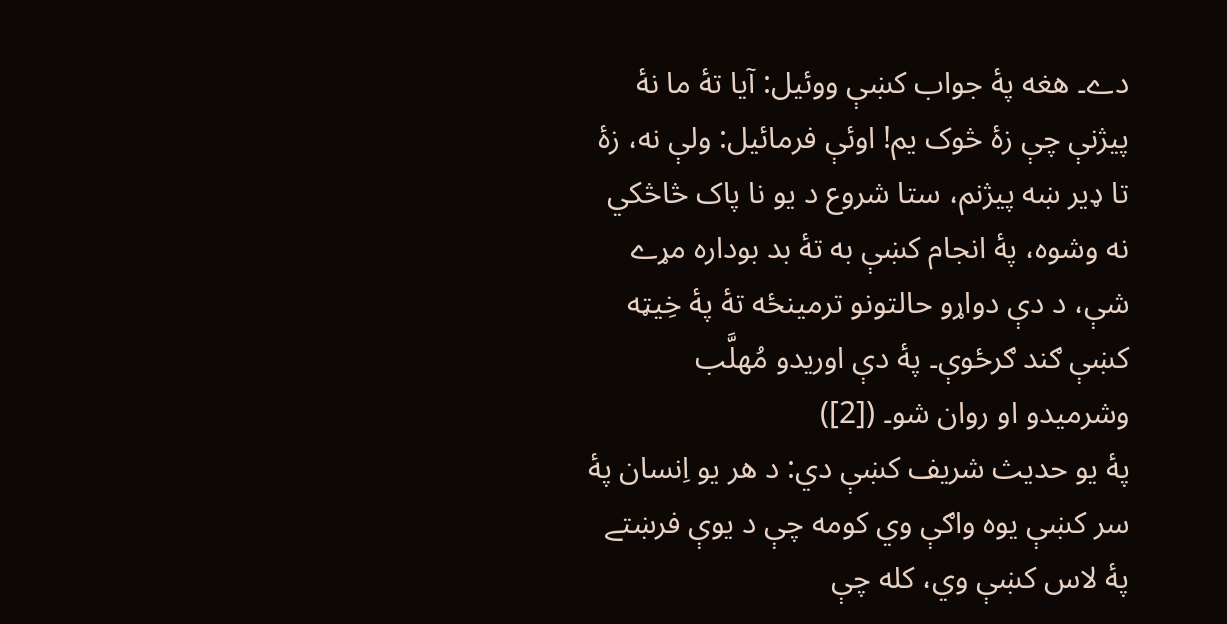دے۔ هغه پۀ جواب کښې ووئيل: آيا تۀ ما نۀ پيژنې چې زۀ څوک يم! اوئې فرمائيل: ولې نه، زۀ تا ډير ښه پيژنم، ستا شروع د يو نا پاک څاڅکي نه وشوه، پۀ انجام کښې به تۀ بد بوداره مړے شې، د دې دواړو حالتونو ترمينځه تۀ پۀ خِيټه کښې ګند ګرځوې۔ پۀ دې اوريدو مُهلَّب وشرميدو او روان شو۔ ([2])
پۀ يو حديث شريف کښې دي: د هر يو اِنسان پۀ سر کښې يوه واګې وي کومه چې د يوې فرښتے پۀ لاس کښې وي، کله چې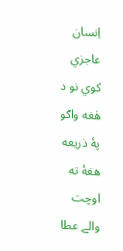اِنسان عاجزي کوي نو د هٰغه واګو پۀ ذريعه هغۀ ته اوچت والے عطا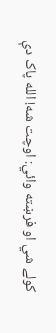کولے شي او فرښته وائي: اوچت شه! الله پاک دې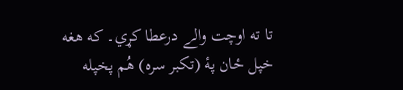تا ته اوچت والے درعطا کړي۔ که هغه خپل ځان پۀ (تکبر سره) هُم پخپله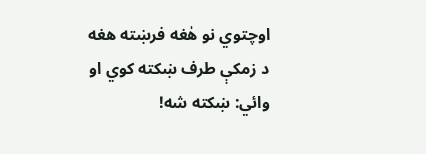اوچتوي نو هٰغه فرښته هغه د زمکې طرف ښکته کوي او وائي: ښکته شه!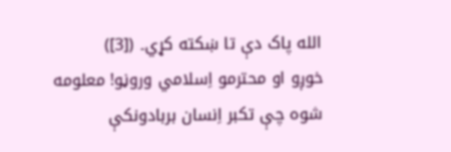الله پاک دې تا ښکته کړي۔ ([3])
خوږو او محترمو اِسلامي وروڼو! معلومه شوه چې تکبر اِنسان بربادونکې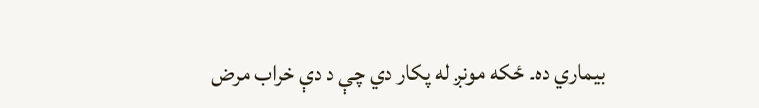بيماري ده۔ ځکه مونږ له پکار دي چې د دې خراب مرض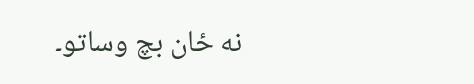نه ځان بچ وساتو۔